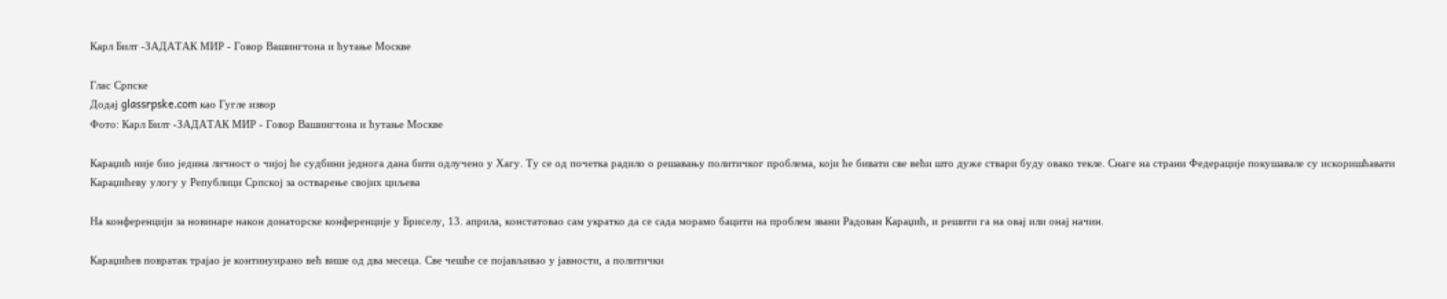Карл Билт -ЗAДAТAК МИР - Говор Вашингтона и ћутање Москве

Глас Српске
Додај glassrpske.com као Гугле извор
Фото: Карл Билт -ЗAДAТAК МИР - Говор Вашингтона и ћутање Москве

Караџић није био једина личност о чијој ће судбини једнога дана бити одлучено у Хагу. Ту се од почетка радило о решавању политичког проблема, који ће бивати све већи што дуже ствари буду овако текле. Снаге на страни Федерације покушавале су искоришћавати Караџићеву улогу у Републици Српској за остварење својих циљева

На конференцији за новинаре након донаторске конференције у Бриселу, 13. априла, констатовао сам укратко да се сада морамо бацити на проблем звани Радован Караџић, и решити га на овај или онај начин.

Караџићев повратак трајао је континуирано већ више од два месеца. Све чешће се појављивао у јавности, а политички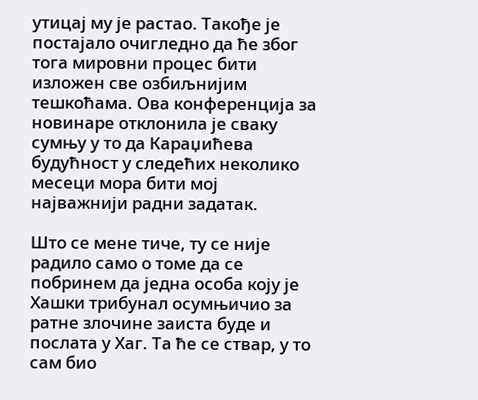утицај му је растао. Такође је постајало очигледно да ће због тога мировни процес бити изложен све озбиљнијим тешкоћама. Ова конференција за новинаре отклонила је сваку сумњу у то да Караџићева будућност у следећих неколико месеци мора бити мој најважнији радни задатак.

Што се мене тиче, ту се није радило само о томе да се побринем да једна особа коју је Хашки трибунал осумњичио за ратне злочине заиста буде и послата у Хаг. Та ће се ствар, у то сам био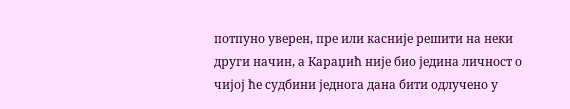потпуно уверен, пре или касније решити на неки други начин, а Караџић није био једина личност о чијој ће судбини једнога дана бити одлучено у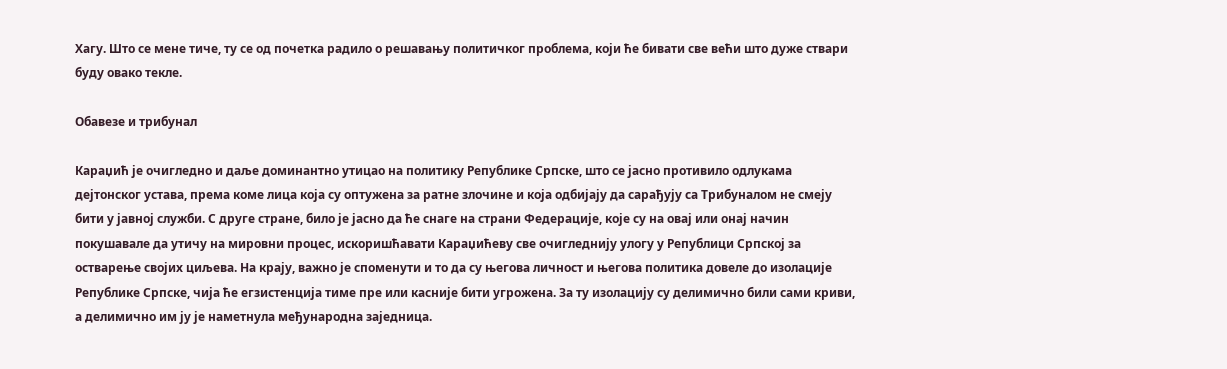Хагу. Што се мене тиче, ту се од почетка радило о решавању политичког проблема, који ће бивати све већи што дуже ствари буду овако текле.

Обавезе и трибунал

Караџић је очигледно и даље доминантно утицао на политику Републике Српске, што се јасно противило одлукама дејтонског устава, према коме лица која су оптужена за ратне злочине и која одбијају да сарађују са Трибуналом не смеју бити у јавној служби. С друге стране, било је јасно да ће снаге на страни Федерације, које су на овај или онај начин покушавале да утичу на мировни процес, искоришћавати Караџићеву све очигледнију улогу у Републици Српској за остварење својих циљева. На крају, важно је споменути и то да су његова личност и његова политика довеле до изолације Републике Српске, чија ће егзистенција тиме пре или касније бити угрожена. За ту изолацију су делимично били сами криви, а делимично им ју је наметнула међународна заједница.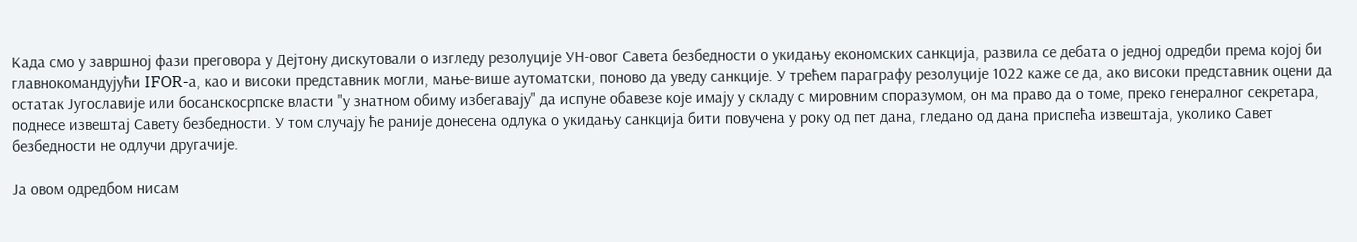Када смо у завршној фази преговора у Дејтону дискутовали о изгледу резолуције УН-овог Савета безбедности о укидању економских санкција, развила се дебата о једној одредби према којој би главнокомандујући IFOR-а, као и високи представник могли, мање-више аутоматски, поново да уведу санкције. У трећем параграфу резолуције 1022 каже се да, ако високи представник оцени да остатак Југославије или босанскосрпске власти "у знатном обиму избегавају" да испуне обавезе које имају у складу с мировним споразумом, он ма право да о томе, преко генералног секретара, поднесе извештај Савету безбедности. У том случају ће раније донесена одлука о укидању санкција бити повучена у року од пет дана, гледано од дана приспећа извештаја, уколико Савет безбедности не одлучи другачије.

Ја овом одредбом нисам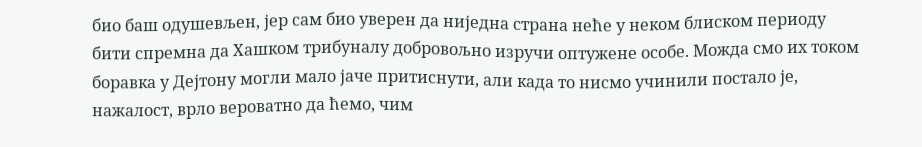био баш одушевљен, јер сам био уверен да ниједна страна неће у неком блиском периоду бити спремна да Хашком трибуналу добровољно изручи оптужене особе. Можда смо их током боравка у Дејтону могли мало јаче притиснути, али када то нисмо учинили постало је, нажалост, врло вероватно да ћемо, чим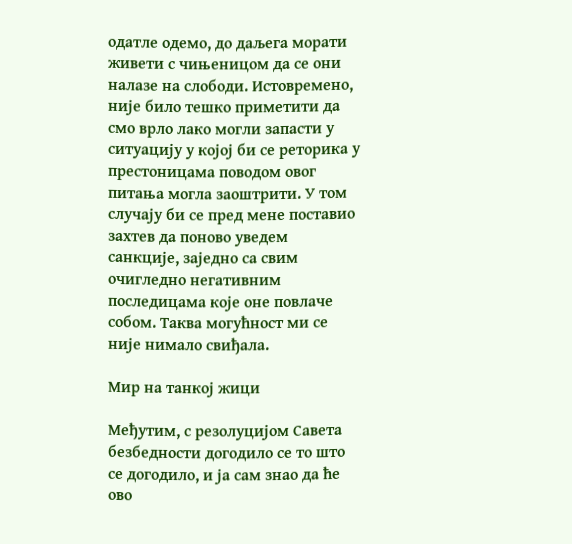одатле одемо, до даљега морати живети с чињеницом да се они налазе на слободи. Истовремено, није било тешко приметити да смо врло лако могли запасти у ситуацију у којој би се реторика у престоницама поводом овог питања могла заоштрити. У том случају би се пред мене поставио захтев да поново уведем санкције, заједно са свим очигледно негативним последицама које оне повлаче собом. Таква могућност ми се није нимало свиђала.

Мир на танкој жици

Међутим, с резолуцијом Савета безбедности догодило се то што се догодило, и ја сам знао да ће ово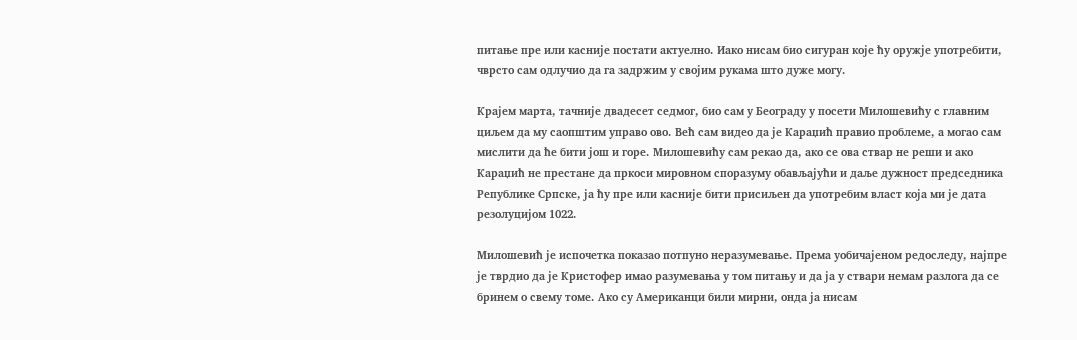питање пре или касније постати актуелно. Иако нисам био сигуран које ћу оружје употребити, чврсто сам одлучио да га задржим у својим рукама што дуже могу.

Крајем марта, тачније двадесет седмог, био сам у Београду у посети Милошевићу с главним циљем да му саопштим управо ово. Већ сам видео да је Караџић правио проблеме, а могао сам мислити да ће бити још и горе. Милошевићу сам рекао да, ако се ова ствар не реши и ако Караџић не престане да пркоси мировном споразуму обављајући и даље дужност председника Републике Српске, ја ћу пре или касније бити присиљен да употребим власт која ми је дата резолуцијом 1022.

Милошевић је испочетка показао потпуно неразумевање. Према уобичајеном редоследу, најпре је тврдио да је Кристофер имао разумевања у том питању и да ја у ствари немам разлога да се бринем о свему томе. Aко су Aмериканци били мирни, онда ја нисам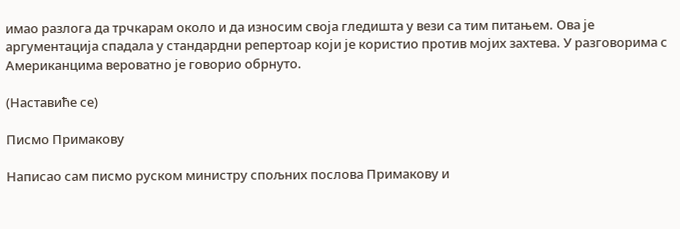имао разлога да трчкарам около и да износим своја гледишта у вези са тим питањем. Ова је аргументација спадала у стандардни репертоар који је користио против мојих захтева. У разговорима с Aмериканцима вероватно је говорио обрнуто.

(Наставиће се)

Писмо Примакову

Написао сам писмо руском министру спољних послова Примакову и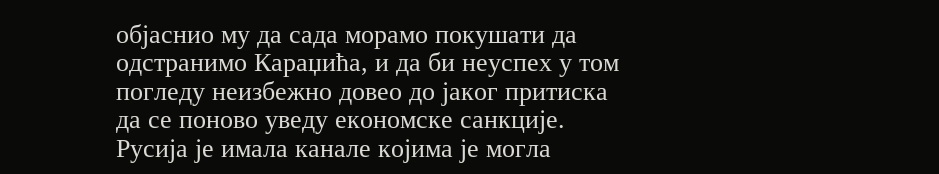објаснио му да сада морамо покушати да одстранимо Караџића, и да би неуспех у том погледу неизбежно довео до јаког притиска да се поново уведу економске санкције. Русија је имала канале којима је могла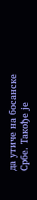да утиче на босанске Србе. Такође је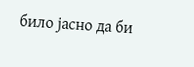било јасно да би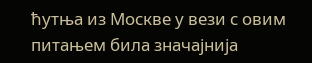ћутња из Москве у вези с овим питањем била значајнија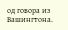од говора из Вашингтона.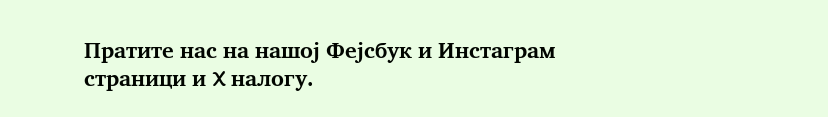Пратите нас на нашој Фејсбук и Инстаграм страници и X налогу.